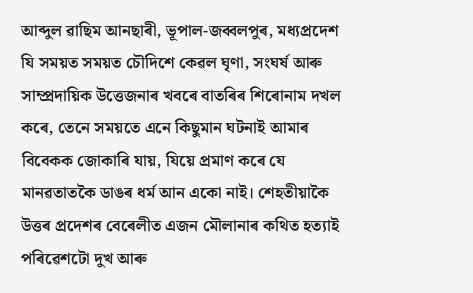আব্দুল ৱাছিম আনছাৰী, ভূপাল-জব্বলপুৰ, মধ্যপ্ৰদেশ
যি সময়ত সময়ত চৌদিশে কেৱল ঘৃণা, সংঘৰ্ষ আৰু সাম্প্ৰদায়িক উত্তেজনাৰ খবৰে বাতৰিৰ শিৰোনাম দখল কৰে, তেনে সময়তে এনে কিছুমান ঘটনাই আমাৰ বিবেকক জোকাৰি যায়, যিয়ে প্ৰমাণ কৰে যে মানৱতাতকৈ ডাঙৰ ধৰ্ম আন একো নাই। শেহতীয়াকৈ উত্তৰ প্ৰদেশৰ বেৰেলীত এজন মৌলানাৰ কথিত হত্যাই পৰিৱেশটো দুখ আৰু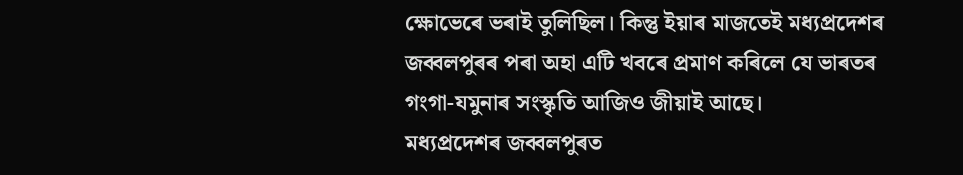ক্ষোভেৰে ভৰাই তুলিছিল। কিন্তু ইয়াৰ মাজতেই মধ্যপ্ৰদেশৰ জব্বলপুৰৰ পৰা অহা এটি খবৰে প্ৰমাণ কৰিলে যে ভাৰতৰ গংগা-যমুনাৰ সংস্কৃতি আজিও জীয়াই আছে।
মধ্যপ্ৰদেশৰ জব্বলপুৰত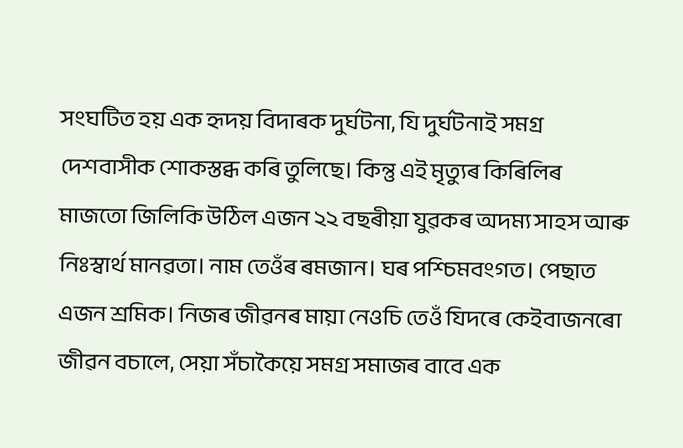সংঘটিত হয় এক হৃদয় বিদাৰক দুৰ্ঘটনা, যি দুৰ্ঘটনাই সমগ্ৰ দেশবাসীক শোকস্তব্ধ কৰি তুলিছে। কিন্তু এই মৃত্যুৰ কিৰিলিৰ মাজতো জিলিকি উঠিল এজন ২২ বছৰীয়া যুৱকৰ অদম্য সাহস আৰু নিঃস্বাৰ্থ মানৱতা। নাম তেওঁৰ ৰমজান। ঘৰ পশ্চিমবংগত। পেছাত এজন শ্ৰমিক। নিজৰ জীৱনৰ মায়া নেওচি তেওঁ যিদৰে কেইবাজনৰো জীৱন বচালে, সেয়া সঁচাকৈয়ে সমগ্ৰ সমাজৰ বাবে এক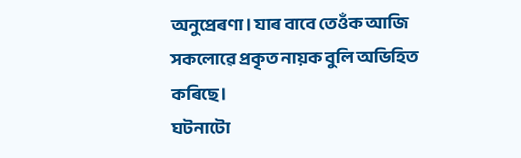অনুপ্ৰেৰণা। যাৰ বাবে তেওঁক আজি সকলোৱে প্ৰকৃত নায়ক বুলি অভিহিত কৰিছে।
ঘটনাটো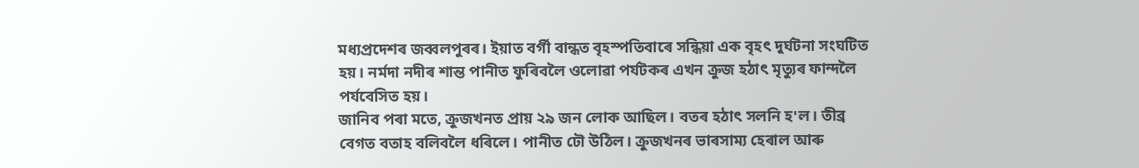মধ্যপ্ৰদেশৰ জব্বলপুৰৰ। ইয়াত বৰ্গী বান্ধত বৃহস্পতিবাৰে সন্ধিয়া এক বৃহৎ দুৰ্ঘটনা সংঘটিত হয়। নৰ্মদা নদীৰ শান্ত পানীত ফুৰিবলৈ ওলোৱা পৰ্যটকৰ এখন ক্ৰুজ হঠাৎ মৃত্যুৰ ফান্দলৈ পৰ্যবেসিত হয়।
জানিব পৰা মতে, ক্ৰুজখনত প্ৰায় ২৯ জন লোক আছিল। বতৰ হঠাৎ সলনি হ'ল। তীব্ৰ বেগত বতাহ বলিবলৈ ধৰিলে। পানীত ঢৌ উঠিল। ক্ৰুজখনৰ ভাৰসাম্য হেৰাল আৰু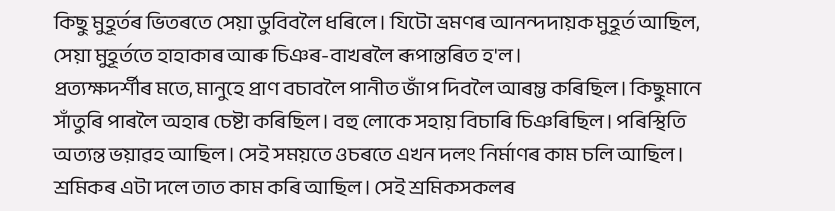কিছু মুহূৰ্তৰ ভিতৰতে সেয়া ডুবিবলৈ ধৰিলে। যিটো ভ্ৰমণৰ আনন্দদায়ক মুহূৰ্ত আছিল, সেয়া মুহূৰ্ততে হাহাকাৰ আৰু চিঞৰ-বাখৰলৈ ৰূপান্তৰিত হ'ল।
প্ৰত্যক্ষদৰ্শীৰ মতে, মানুহে প্ৰাণ বচাবলৈ পানীত জাঁপ দিবলৈ আৰম্ভ কৰিছিল। কিছুমানে সাঁতুৰি পাৰলৈ অহাৰ চেষ্টা কৰিছিল। বহু লোকে সহায় বিচাৰি চিঞৰিছিল। পৰিস্থিতি অত্যন্ত ভয়াৱহ আছিল। সেই সময়তে ওচৰতে এখন দলং নিৰ্মাণৰ কাম চলি আছিল। শ্ৰমিকৰ এটা দলে তাত কাম কৰি আছিল। সেই শ্ৰমিকসকলৰ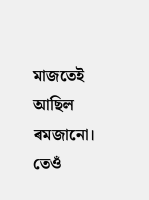মাজতেই আছিল ৰমজানো। তেওঁ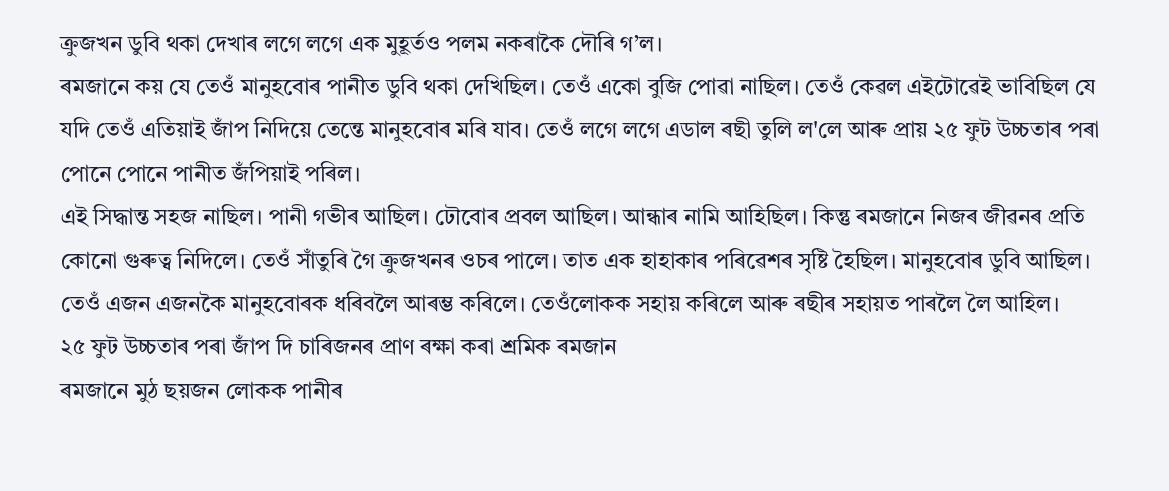ক্ৰুজখন ডুবি থকা দেখাৰ লগে লগে এক মুহূৰ্তও পলম নকৰাকৈ দৌৰি গ’ল।
ৰমজানে কয় যে তেওঁ মানুহবোৰ পানীত ডুবি থকা দেখিছিল। তেওঁ একো বুজি পোৱা নাছিল। তেওঁ কেৱল এইটোৱেই ভাবিছিল যে যদি তেওঁ এতিয়াই জাঁপ নিদিয়ে তেন্তে মানুহবোৰ মৰি যাব। তেওঁ লগে লগে এডাল ৰছী তুলি ল'লে আৰু প্ৰায় ২৫ ফুট উচ্চতাৰ পৰা পোনে পোনে পানীত জঁপিয়াই পৰিল।
এই সিদ্ধান্ত সহজ নাছিল। পানী গভীৰ আছিল। ঢৌবোৰ প্ৰবল আছিল। আন্ধাৰ নামি আহিছিল। কিন্তু ৰমজানে নিজৰ জীৱনৰ প্ৰতি কোনো গুৰুত্ব নিদিলে। তেওঁ সাঁতুৰি গৈ ক্ৰুজখনৰ ওচৰ পালে। তাত এক হাহাকাৰ পৰিৱেশৰ সৃষ্টি হৈছিল। মানুহবোৰ ডুবি আছিল। তেওঁ এজন এজনকৈ মানুহবোৰক ধৰিবলৈ আৰম্ভ কৰিলে। তেওঁলোকক সহায় কৰিলে আৰু ৰছীৰ সহায়ত পাৰলৈ লৈ আহিল।
২৫ ফুট উচ্চতাৰ পৰা জাঁপ দি চাৰিজনৰ প্ৰাণ ৰক্ষা কৰা শ্ৰমিক ৰমজান
ৰমজানে মুঠ ছয়জন লোকক পানীৰ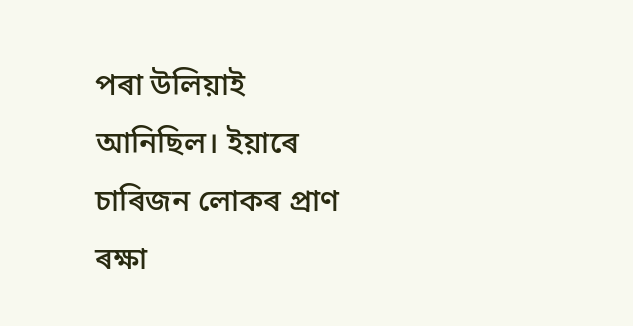পৰা উলিয়াই আনিছিল। ইয়াৰে চাৰিজন লোকৰ প্ৰাণ ৰক্ষা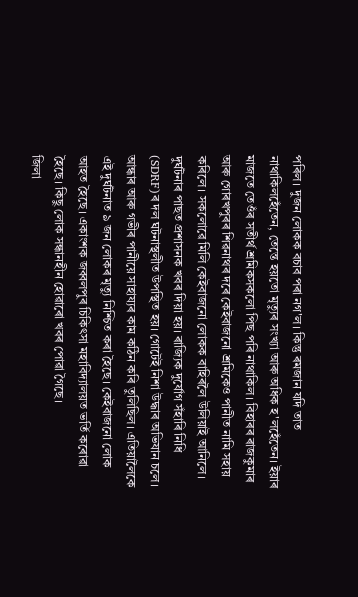পৰিল। দুজন লোকক বচাব পৰা নগ'ল। কিন্তু ৰমজান যদি তাত নাথাকিলহেঁতেন, তেন্তে হয়তো মৃত্যুৰ সংখ্যা আৰু অধিক হ'লহেঁতেন। ইয়াৰ মাজতে তেওঁৰ সতীৰ্থ শ্ৰমিকসকলো পিছ পৰি নাথাকিল। বিহাৰৰ ৰাজকুমাৰ আৰু গোৰখপুৰৰ শিৱনাথৰ দৰে কেইবাজনো শ্ৰমিকেও পানীত নামি সহায় কৰিলে। সকলোৱে মিলি কেইবাজনো লোকক বাহিৰলৈ উলিয়াই আনিলে।
দুৰ্ঘটনাৰ পাছত প্ৰশাসনক খবৰ দিয়া হয়। ৰাজ্যিক দুৰ্যোগ সঁহাৰি নিধি (SDRF)ৰ দল ঘটনাস্থলীত উপস্থিত হয়। গোটেই নিশা উদ্ধাৰ অভিযান চলে। আন্ধাৰ আৰু গভীৰ পানীয়ে সাহায্যৰ কাম কঠিন কৰি তুলিছিল। এতিয়ালৈকে এই দুৰ্ঘটনাত ৯ জন লোকৰ মৃত্যু নিশ্চিত কৰা হৈছে। কেইবাজনো লোক আহত হৈছে। একাংশক জব্বলপুৰ চিকিৎসা মহাবিদ্যালয়ত ভৰ্তি কৰোৱা হৈছে। কিছু লোক সন্ধানহীন হোৱাৰো খবৰ পোৱা গৈছে।
জিলা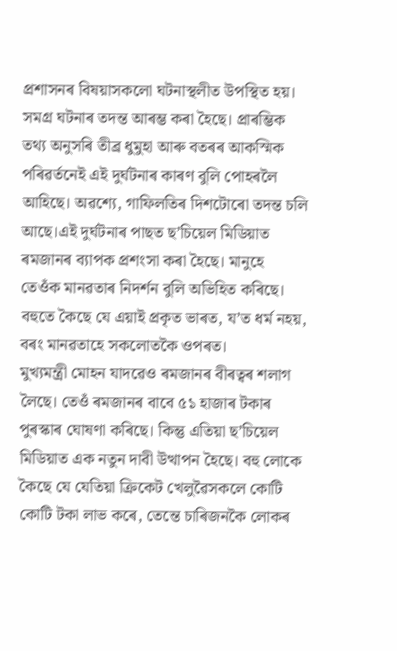প্ৰশাসনৰ বিষয়াসকলো ঘটনাস্থলীত উপস্থিত হয়। সমগ্ৰ ঘটনাৰ তদন্ত আৰম্ভ কৰা হৈছে। প্ৰাৰম্ভিক তথ্য অনুসৰি তীব্ৰ ধুমুহা আৰু বতৰৰ আকস্মিক পৰিৱৰ্তনেই এই দুৰ্ঘটনাৰ কাৰণ বুলি পোহৰলৈ আহিছে। অৱশ্যে, গাফিলতিৰ দিশটোৰো তদন্ত চলি আছে।এই দুৰ্ঘটনাৰ পাছত ছ’চিয়েল মিডিয়াত ৰমজানৰ ব্যাপক প্ৰশংসা কৰা হৈছে। মানুহে তেওঁক মানৱতাৰ নিদৰ্শন বুলি অভিহিত কৰিছে। বহুতে কৈছে যে এয়াই প্ৰকৃত ভাৰত, য’ত ধৰ্ম নহয়, বৰং মানৱতাহে সকলোতকৈ ওপৰত।
মুখ্যমন্ত্ৰী মোহন যাদৱেও ৰমজানৰ বীৰত্বৰ শলাগ লৈছে। তেওঁ ৰমজানৰ বাবে ৫১ হাজাৰ টকাৰ পুৰস্কাৰ ঘোষণা কৰিছে। কিন্তু এতিয়া ছ’চিয়েল মিডিয়াত এক নতুন দাবী উত্থাপন হৈছে। বহু লোকে কৈছে যে যেতিয়া ক্ৰিকেট খেলুৱৈসকলে কোটি কোটি টকা লাভ কৰে, তেন্তে চাৰিজনকৈ লোকৰ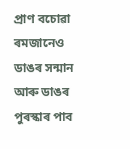প্ৰাণ বচোৱা ৰমজানেও ডাঙৰ সন্মান আৰু ডাঙৰ পুৰস্কাৰ পাব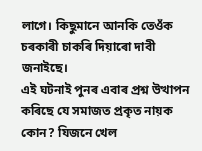লাগে। কিছুমানে আনকি তেওঁক চৰকাৰী চাকৰি দিয়াৰো দাবী জনাইছে।
এই ঘটনাই পুনৰ এবাৰ প্ৰশ্ন উত্থাপন কৰিছে যে সমাজত প্ৰকৃত নায়ক কোন? যিজনে খেল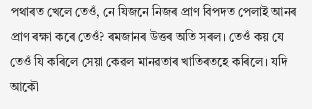পথাৰত খেলে তেওঁ, নে যিজনে নিজৰ প্ৰাণ বিপদত পেলাই আনৰ প্ৰাণ ৰক্ষা কৰে তেওঁ? ৰমজানৰ উত্তৰ অতি সৰল। তেওঁ কয় যে তেওঁ যি কৰিলে সেয়া কেৱল মানৱতাৰ খাতিৰতহে কৰিলে। যদি আকৌ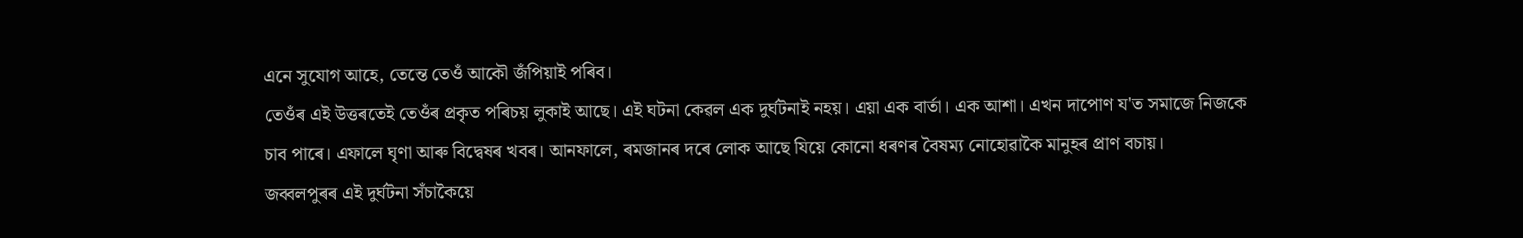এনে সুযোগ আহে, তেন্তে তেওঁ আকৌ জঁপিয়াই পৰিব।
তেওঁৰ এই উত্তৰতেই তেওঁৰ প্ৰকৃত পৰিচয় লুকাই আছে। এই ঘটনা কেৱল এক দুৰ্ঘটনাই নহয়। এয়া এক বাৰ্তা। এক আশা। এখন দাপোণ য'ত সমাজে নিজকে চাব পাৰে। এফালে ঘৃণা আৰু বিদ্বেষৰ খবৰ। আনফালে, ৰমজানৰ দৰে লোক আছে যিয়ে কোনো ধৰণৰ বৈষম্য নোহোৱাকৈ মানুহৰ প্ৰাণ বচায়।
জব্বলপুৰৰ এই দুৰ্ঘটনা সঁচাকৈয়ে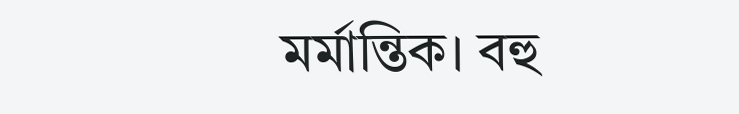মৰ্মান্তিক। বহু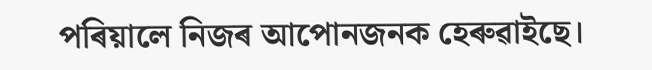পৰিয়ালে নিজৰ আপোনজনক হেৰুৱাইছে।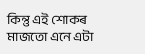কিন্তু এই শোকৰ মাজতো এনে এটা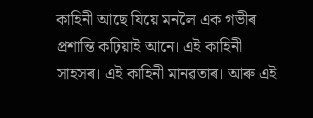কাহিনী আছে যিয়ে মনলৈ এক গভীৰ প্ৰশান্তি কঢ়িয়াই আনে। এই কাহিনী সাহসৰ। এই কাহিনী মানৱতাৰ। আৰু এই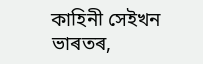কাহিনী সেইখন ভাৰতৰ,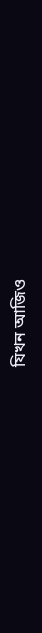যিখন আজিও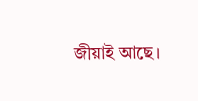জীয়াই আছে।